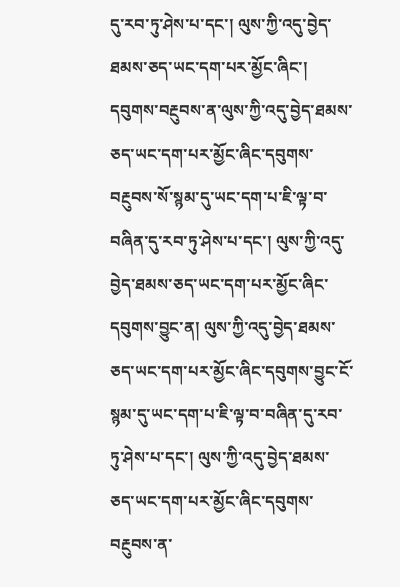དུ་རབ་ཏུ་ཤེས་པ་དང་། ལུས་ཀྱི་འདུ་བྱེད་ཐམས་ཅད་ཡང་དག་པར་མྱོང་ཞིང་། དབུགས་བརྔུབས་ན་ལུས་ཀྱི་འདུ་བྱེད་ཐམས་ཅད་ཡང་དག་པར་མྱོང་ཞིང་དབུགས་བརྔུབས་སོ་སྙམ་དུ་ཡང་དག་པ་ཇི་ལྟ་བ་བཞིན་དུ་རབ་ཏུ་ཤེས་པ་དང་། ལུས་ཀྱི་འདུ་བྱེད་ཐམས་ཅད་ཡང་དག་པར་མྱོང་ཞིང་དབུགས་བྱུང་ན། ལུས་ཀྱི་འདུ་བྱེད་ཐམས་ཅད་ཡང་དག་པར་མྱོང་ཞིང་དབུགས་བྱུང་ངོ་སྙམ་དུ་ཡང་དག་པ་ཇི་ལྟ་བ་བཞིན་དུ་རབ་ཏུ་ཤེས་པ་དང་། ལུས་ཀྱི་འདུ་བྱེད་ཐམས་ཅད་ཡང་དག་པར་མྱོང་ཞིང་དབུགས་བརྔུབས་ན་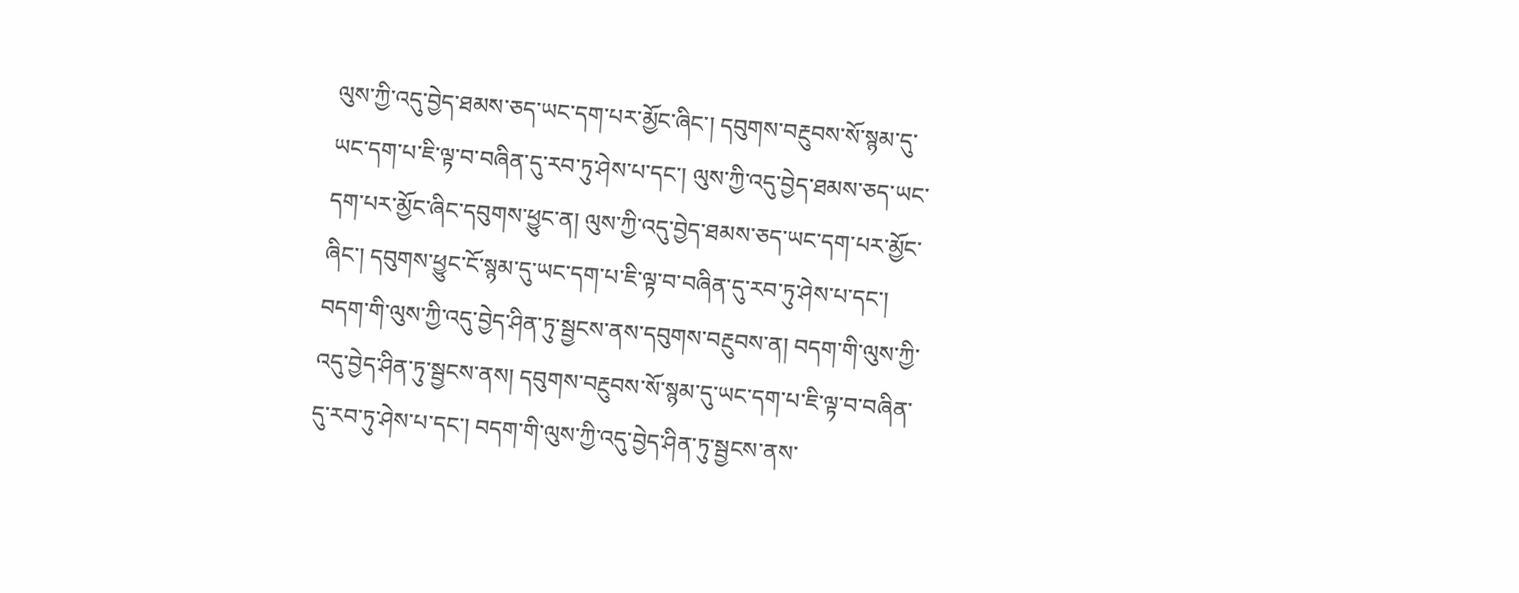ལུས་ཀྱི་འདུ་བྱེད་ཐམས་ཅད་ཡང་དག་པར་མྱོང་ཞིང་། དབུགས་བརྔུབས་སོ་སྙམ་དུ་ཡང་དག་པ་ཇི་ལྟ་བ་བཞིན་དུ་རབ་ཏུ་ཤེས་པ་དང་། ལུས་ཀྱི་འདུ་བྱེད་ཐམས་ཅད་ཡང་དག་པར་མྱོང་ཞིང་དབུགས་ཕྱུང་ན། ལུས་ཀྱི་འདུ་བྱེད་ཐམས་ཅད་ཡང་དག་པར་མྱོང་ཞིང་། དབུགས་ཕྱུང་ངོ་སྙམ་དུ་ཡང་དག་པ་ཇི་ལྟ་བ་བཞིན་དུ་རབ་ཏུ་ཤེས་པ་དང་། བདག་གི་ལུས་ཀྱི་འདུ་བྱེད་ཤིན་ཏུ་སྦྱངས་ནས་དབུགས་བརྔུབས་ན། བདག་གི་ལུས་ཀྱི་འདུ་བྱེད་ཤིན་ཏུ་སྦྱངས་ནས། དབུགས་བརྔུབས་སོ་སྙམ་དུ་ཡང་དག་པ་ཇི་ལྟ་བ་བཞིན་དུ་རབ་ཏུ་ཤེས་པ་དང་། བདག་གི་ལུས་ཀྱི་འདུ་བྱེད་ཤིན་ཏུ་སྦྱངས་ནས་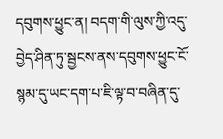དབུགས་ཕྱུང་ན། བདག་གི་ལུས་ཀྱི་འདུ་བྱེད་ཤིན་ཏུ་སྦྱངས་ནས་དབུགས་ཕྱུང་ངོ་སྙམ་དུ་ཡང་དག་པ་ཇི་ལྟ་བ་བཞིན་དུ་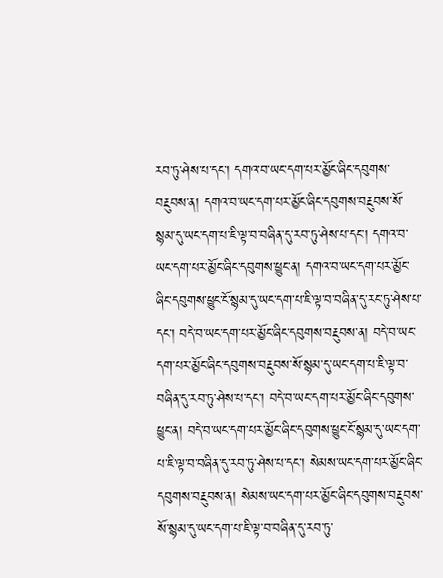རབ་ཏུ་ཤེས་པ་དང་། དགའ་བ་ཡང་དག་པར་མྱོང་ཞིང་དབུགས་བརྔུབས་ན། དགའ་བ་ཡང་དག་པར་མྱོང་ཞིང་དབུགས་བརྔུབས་སོ་སྙམ་དུ་ཡང་དག་པ་ཇི་ལྟ་བ་བཞིན་དུ་རབ་ཏུ་ཤེས་པ་དང་། དགའ་བ་ཡང་དག་པར་མྱོང་ཞིང་དབུགས་ཕྱུང་ན། དགའ་བ་ཡང་དག་པར་མྱོང་ཞིང་དབུགས་ཕྱུང་ངོ་སྙམ་དུ་ཡང་དག་པ་ཇི་ལྟ་བ་བཞིན་དུ་རང་ཏུ་ཤེས་པ་དང་། བདེ་བ་ཡང་དག་པར་མྱོང་ཞིང་དབུགས་བརྔུབས་ན། བདེ་བ་ཡང་དག་པར་མྱོང་ཞིང་དབུགས་བརྔུབས་སོ་སྙམ་དུ་ཡང་དག་པ་ཇི་ལྟ་བ་བཞིན་དུ་རབ་ཏུ་ཤེས་པ་དང་། བདེ་བ་ཡང་དག་པར་མྱོང་ཞིང་དབུགས་ཕྱུང་ན། བདེ་བ་ཡང་དག་པར་མྱོང་ཞིང་དབུགས་ཕྱུང་ངོ་སྙམ་དུ་ཡང་དག་པ་ཇི་ལྟ་བ་བཞིན་དུ་རབ་ཏུ་ཤེས་པ་དང་། སེམས་ཡང་དག་པར་མྱོང་ཞིང་དབུགས་བརྔུབས་ན། སེམས་ཡང་དག་པར་མྱོང་ཞིང་དབུགས་བརྔུབས་སོ་སྙམ་དུ་ཡང་དག་པ་ཇི་ལྟ་བ་བཞིན་དུ་རབ་ཏུ་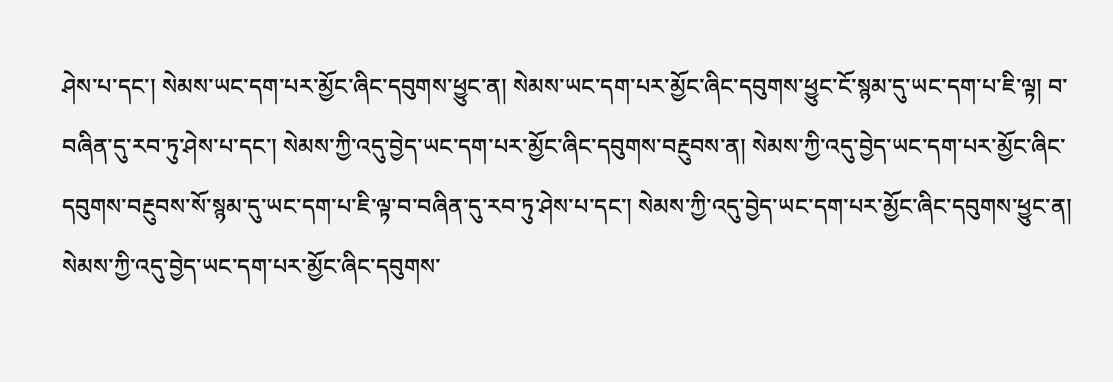ཤེས་པ་དང་། སེམས་ཡང་དག་པར་མྱོང་ཞིང་དབུགས་ཕྱུང་ན། སེམས་ཡང་དག་པར་མྱོང་ཞིང་དབུགས་ཕྱུང་ངོ་སྙམ་དུ་ཡང་དག་པ་ཇི་ལྟ། བ་བཞིན་དུ་རབ་ཏུ་ཤེས་པ་དང་། སེམས་ཀྱི་འདུ་བྱེད་ཡང་དག་པར་མྱོང་ཞིང་དབུགས་བརྔུབས་ན། སེམས་ཀྱི་འདུ་བྱེད་ཡང་དག་པར་མྱོང་ཞིང་དབུགས་བརྔུབས་སོ་སྙམ་དུ་ཡང་དག་པ་ཇི་ལྟ་བ་བཞིན་དུ་རབ་ཏུ་ཤེས་པ་དང་། སེམས་ཀྱི་འདུ་བྱེད་ཡང་དག་པར་མྱོང་ཞིང་དབུགས་ཕྱུང་ན། སེམས་ཀྱི་འདུ་བྱེད་ཡང་དག་པར་མྱོང་ཞིང་དབུགས་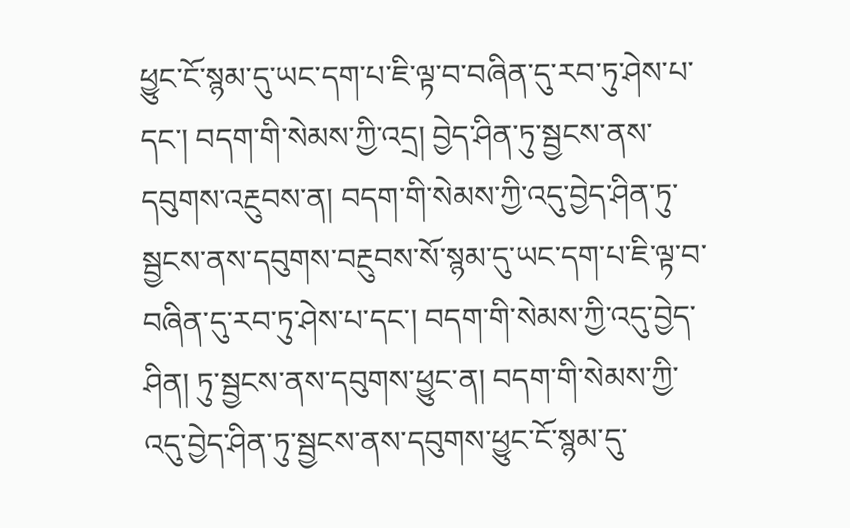ཕྱུང་ངོ་སྙམ་དུ་ཡང་དག་པ་ཇི་ལྟ་བ་བཞིན་དུ་རབ་ཏུ་ཤེས་པ་དང་། བདག་གི་སེམས་ཀྱི་འདྲ། བྱེད་ཤིན་ཏུ་སྦྱངས་ནས་དབུགས་འརྔུབས་ན། བདག་གི་སེམས་ཀྱི་འདུ་བྱེད་ཤིན་ཏུ་སྦྱངས་ནས་དབུགས་བརྔུབས་སོ་སྙམ་དུ་ཡང་དག་པ་ཇི་ལྟ་བ་བཞིན་དུ་རབ་ཏུ་ཤེས་པ་དང་། བདག་གི་སེམས་ཀྱི་འདུ་བྱེད་ཤིན། ཏུ་སྦྱངས་ནས་དབུགས་ཕྱུང་ན། བདག་གི་སེམས་ཀྱི་འདུ་བྱེད་ཤིན་ཏུ་སྦྱངས་ནས་དབུགས་ཕྱུང་ངོ་སྙམ་དུ་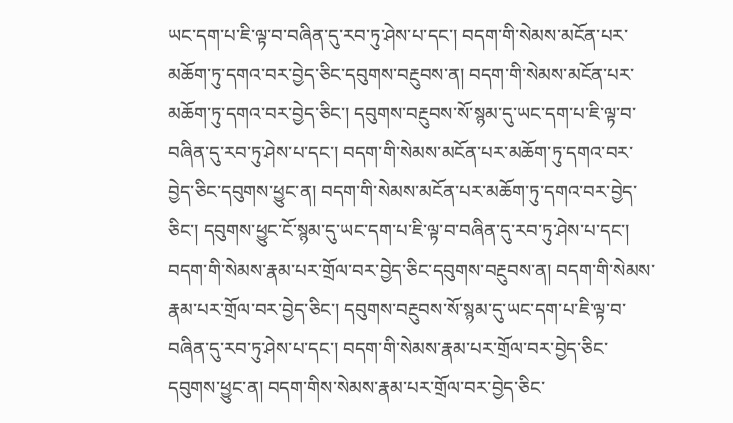ཡང་དག་པ་ཇི་ལྟ་བ་བཞིན་དུ་རབ་ཏུ་ཤེས་པ་དང་། བདག་གི་སེམས་མངོན་པར་མཆོག་ཏུ་དགའ་བར་བྱེད་ཅིང་དབུགས་བརྔུབས་ན། བདག་གི་སེམས་མངོན་པར་མཆོག་ཏུ་དགའ་བར་བྱེད་ཅིང་། དབུགས་བརྔུབས་སོ་སྙམ་དུ་ཡང་དག་པ་ཇི་ལྟ་བ་བཞིན་དུ་རབ་ཏུ་ཤེས་པ་དང་། བདག་གི་སེམས་མངོན་པར་མཆོག་ཏུ་དགའ་བར་བྱེད་ཅིང་དབུགས་ཕྱུང་ན། བདག་གི་སེམས་མངོན་པར་མཆོག་ཏུ་དགའ་བར་བྱེད་ཅིང་། དབུགས་ཕྱུང་ངོ་སྙམ་དུ་ཡང་དག་པ་ཇི་ལྟ་བ་བཞིན་དུ་རབ་ཏུ་ཤེས་པ་དང་། བདག་གི་སེམས་རྣམ་པར་གྲོལ་བར་བྱེད་ཅིང་དབུགས་བརྔུབས་ན། བདག་གི་སེམས་རྣམ་པར་གྲོལ་བར་བྱེད་ཅིང་། དབུགས་བརྔུབས་སོ་སྙམ་དུ་ཡང་དག་པ་ཇི་ལྟ་བ་བཞིན་དུ་རབ་ཏུ་ཤེས་པ་དང་། བདག་གི་སེམས་རྣམ་པར་གྲོལ་བར་བྱེད་ཅིང་དབུགས་ཕྱུང་ན། བདག་གིས་སེམས་རྣམ་པར་གྲོལ་བར་བྱེད་ཅིང་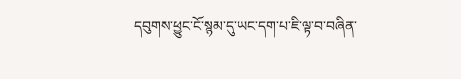དབུགས་ཕྱུང་ངོ་སྙམ་དུ་ཡང་དག་པ་ཇི་ལྟ་བ་བཞིན་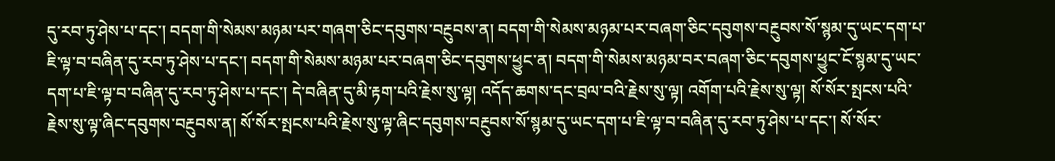དུ་རབ་ཏུ་ཤེས་པ་དང་། བདག་གི་སེམས་མཉམ་པར་གཞག་ཅིང་དབུགས་བརྔུབས་ན། བདག་གི་སེམས་མཉམ་པར་བཞག་ཅིང་དབུགས་བརྔུབས་སོ་སྙམ་དུ་ཡང་དག་པ་ཇི་ལྟ་བ་བཞིན་དུ་རབ་ཏུ་ཤེས་པ་དང་། བདག་གི་སེམས་མཉམ་པར་བཞག་ཅིང་དབུགས་ཕྱུང་ན། བདག་གི་སེམས་མཉམ་བར་བཞག་ཅིང་དབུགས་ཕྱུང་ངོ་སྙམ་དུ་ཡང་དག་པ་ཇི་ལྟ་བ་བཞིན་དུ་རབ་ཏུ་ཤེས་པ་དང་། དེ་བཞིན་དུ་མི་རྟག་པའི་རྗེས་སུ་ལྟ། འདོད་ཆགས་དང་བྲལ་བའི་རྗེས་སུ་ལྟ། འགོག་པའི་རྗེས་སུ་ལྟ། སོ་སོར་སྤངས་པའི་རྗེས་སུ་ལྟ་ཞིང་དབུགས་བརྔུབས་ན། སོ་སོར་སྤངས་པའི་རྗེས་སུ་ལྟ་ཞིང་དབུགས་བརྔུབས་སོ་སྙམ་དུ་ཡང་དག་པ་ཇི་ལྟ་བ་བཞིན་དུ་རབ་ཏུ་ཤེས་པ་དང་། སོ་སོར་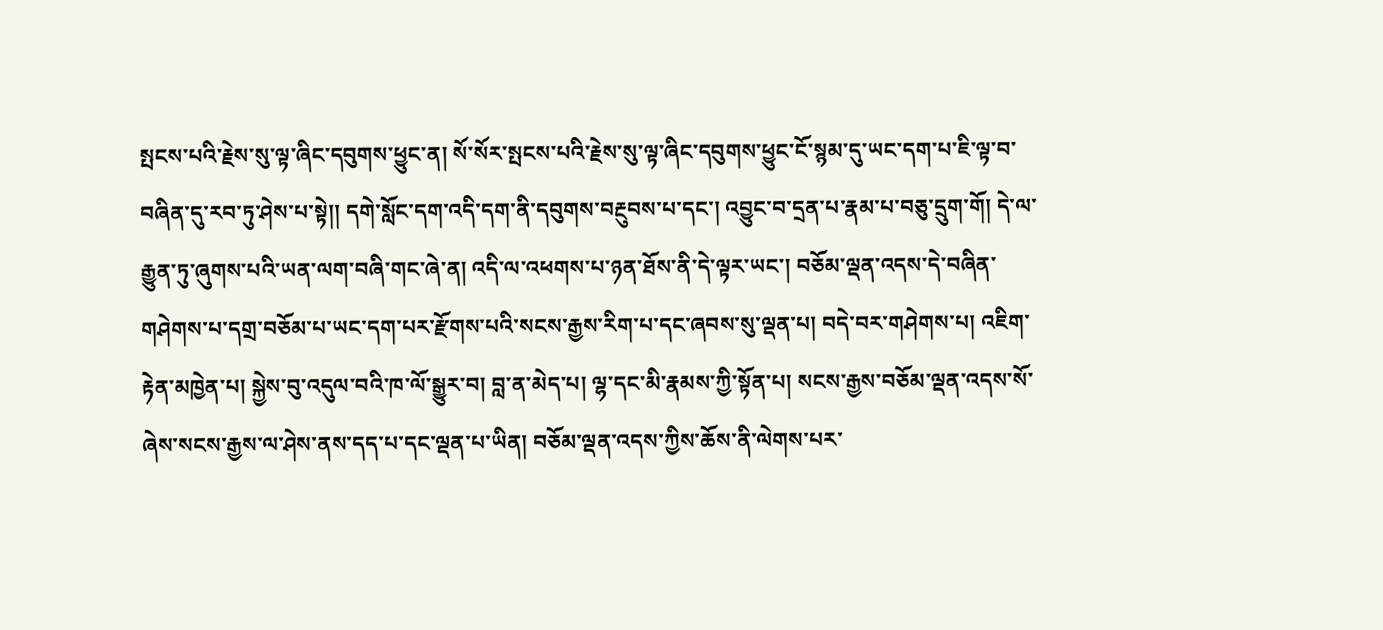སྤངས་པའི་རྗེས་སུ་ལྟ་ཞིང་དབུགས་ཕྱུང་ན། སོ་སོར་སྤངས་པའི་རྗེས་སུ་ལྟ་ཞིང་དབུགས་ཕྱུང་ངོ་སྙམ་དུ་ཡང་དག་པ་ཇི་ལྟ་བ་བཞིན་དུ་རབ་ཏུ་ཤེས་པ་སྟེ།། དགེ་སློང་དག་འདི་དག་ནི་དབུགས་བརྔུབས་པ་དང་། འབྱུང་བ་དྲན་པ་རྣམ་པ་བཅུ་དྲུག་གོ། དེ་ལ་རྒྱུན་ཏུ་ཞུགས་པའི་ཡན་ལག་བཞི་གང་ཞེ་ན། འདི་ལ་འཕགས་པ་ཉན་ཐོས་ནི་དེ་ལྟར་ཡང་། བཅོམ་ལྡན་འདས་དེ་བཞིན་གཤེགས་པ་དགྲ་བཅོམ་པ་ཡང་དག་པར་རྫོགས་པའི་སངས་རྒྱས་རིག་པ་དང་ཞབས་སུ་ལྡན་པ། བདེ་བར་གཤེགས་པ། འཇིག་རྟེན་མཁྱེན་པ། སྐྱེས་བུ་འདུལ་བའི་ཁ་ལོ་སྒྱུར་བ། བླ་ན་མེད་པ། ལྷ་དང་མི་རྣམས་ཀྱི་སྟོན་པ། སངས་རྒྱས་བཅོམ་ལྡན་འདས་སོ་ཞེས་སངས་རྒྱས་ལ་ཤེས་ནས་དད་པ་དང་ལྡན་པ་ཡིན། བཅོམ་ལྡན་འདས་ཀྱིས་ཆོས་ནི་ལེགས་པར་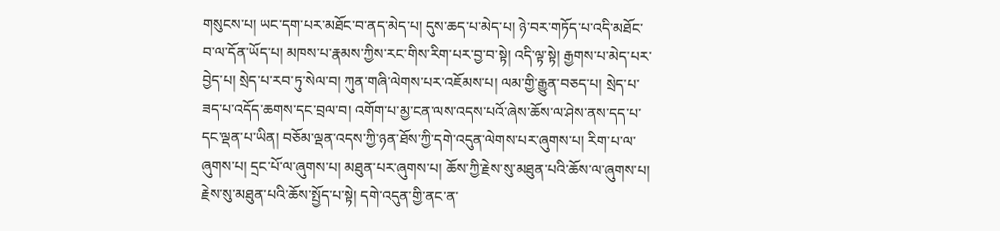གསུངས་པ། ཡང་དག་པར་མཐོང་བ་ནད་མེད་པ། དུས་ཆད་པ་མེད་པ། ཉེ་བར་གཏོད་པ་འདི་མཐོང་བ་ལ་དོན་ཡོད་པ། མཁས་པ་རྣམས་ཀྱིས་རང་གིས་རིག་པར་བྱ་བ་སྟེ། འདི་ལྟ་སྟེ། རྒྱགས་པ་མེད་པར་བྱེད་པ། སྲེད་པ་རབ་ཏུ་སེལ་བ། ཀུན་གཞི་ལེགས་པར་འཇོམས་པ། ལམ་གྱི་རྒྱུན་བཅད་པ། སྲེད་པ་ཟད་པ་འདོད་ཆགས་དང་བྲལ་བ། འགོག་པ་མྱ་ངན་ལས་འདས་པའོ་ཞེས་ཆོས་ལ་ཤེས་ནས་དད་པ་དང་ལྡན་པ་ཡིན། བཅོམ་ལྡན་འདས་ཀྱི་ཉན་ཐོས་ཀྱི་དགེ་འདུན་ལེགས་པར་ཞུགས་པ། རིག་པ་ལ་ཞུགས་པ། དྲང་པོ་ལ་ཞུགས་པ། མཐུན་པར་ཞུགས་པ། ཆོས་ཀྱི་རྗེས་སུ་མཐུན་པའི་ཆོས་ལ་ཞུགས་པ། རྗེས་སུ་མཐུན་པའི་ཆོས་སྤྱོད་པ་སྟེ། དགེ་འདུན་གྱི་ནང་ན་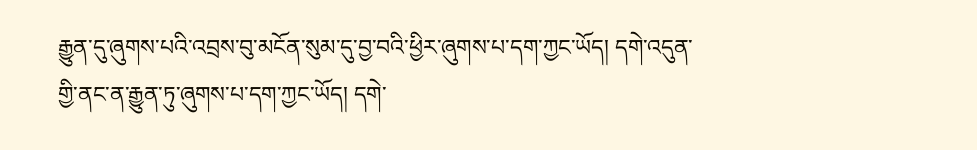རྒྱུན་དུ་ཞུགས་པའི་འབྲས་བུ་མངོན་སུམ་དུ་བྱ་བའི་ཕྱིར་ཞུགས་པ་དག་ཀྱང་ཡོད། དགེ་འདུན་གྱི་ནང་ན་རྒྱུན་ཏུ་ཞུགས་པ་དག་ཀྱང་ཡོད། དགེ་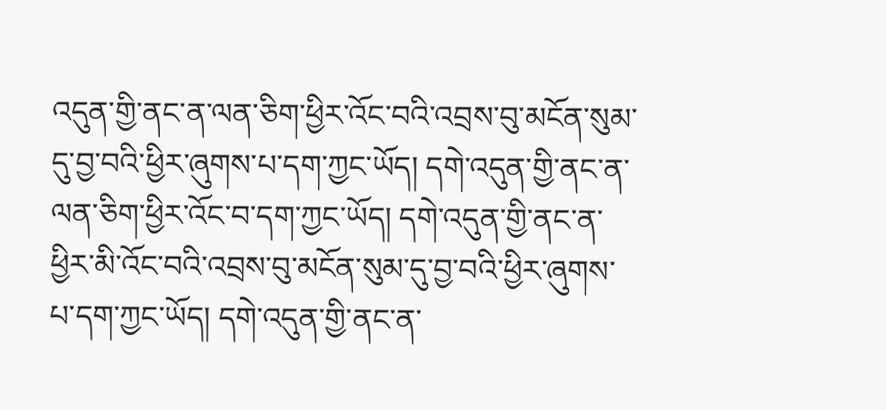འདུན་གྱི་ནང་ན་ལན་ཅིག་ཕྱིར་འོང་བའི་འབྲས་བུ་མངོན་སུམ་དུ་བྱ་བའི་ཕྱིར་ཞུགས་པ་དག་ཀྱང་ཡོད། དགེ་འདུན་གྱི་ནང་ན་ལན་ཅིག་ཕྱིར་འོང་བ་དག་ཀྱང་ཡོད། དགེ་འདུན་གྱི་ནང་ན་ཕྱིར་མི་འོང་བའི་འབྲས་བུ་མངོན་སུམ་དུ་བྱ་བའི་ཕྱིར་ཞུགས་པ་དག་ཀྱང་ཡོད། དགེ་འདུན་གྱི་ནང་ན་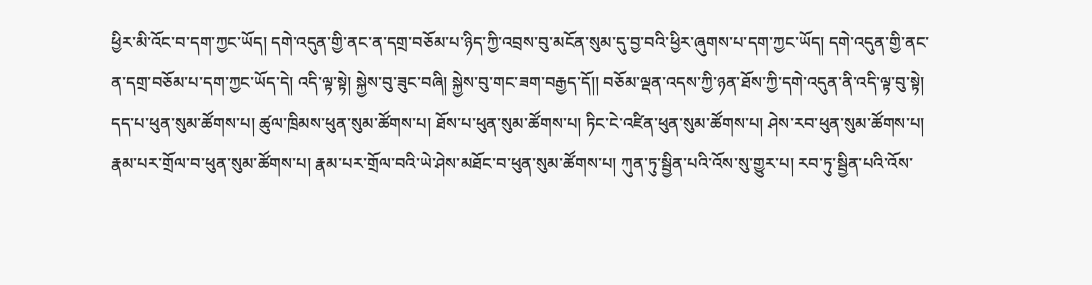ཕྱིར་མི་འོང་བ་དག་ཀྱང་ཡོད། དགེ་འདུན་གྱི་ནང་ན་དགྲ་བཅོམ་པ་ཉིད་ཀྱི་འབྲས་བུ་མངོན་སུམ་དུ་བྱ་བའི་ཕྱིར་ཞུགས་པ་དག་ཀྱང་ཡོད། དགེ་འདུན་གྱི་ནང་ན་དགྲ་བཅོམ་པ་དག་ཀྱང་ཡོད་དེ། འདི་ལྟ་སྟེ། སྐྱེས་བུ་ཟུང་བཞི། སྐྱེས་བུ་གང་ཟག་བརྒྱད་དོ།། བཅོམ་ལྡན་འདས་ཀྱི་ཉན་ཐོས་ཀྱི་དགེ་འདུན་ནི་འདི་ལྟ་བུ་སྟེ། དད་པ་ཕུན་སུམ་ཚོགས་པ། ཚུལ་ཁྲིམས་ཕུན་སུམ་ཚོགས་པ། ཐོས་པ་ཕུན་སུམ་ཚོགས་པ། ཏིང་ངེ་འཛིན་ཕུན་སུམ་ཚོགས་པ། ཤེས་རབ་ཕུན་སུམ་ཚོགས་པ། རྣམ་པར་གྲོལ་བ་ཕུན་སུམ་ཚོགས་པ། རྣམ་པར་གྲོལ་བའི་ཡེ་ཤེས་མཐོང་བ་ཕུན་སུམ་ཚོགས་པ། ཀུན་ཏུ་སྦྱིན་པའི་འོས་སུ་གྱུར་པ། རབ་ཏུ་སྦྱིན་པའི་འོས་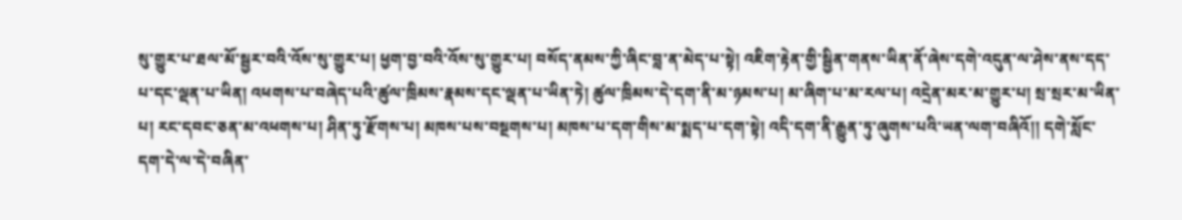སུ་གྱུར་པ་ཐལ་མོ་སྦྱར་བའི་འོས་སུ་གྱུར་པ། ཕྱག་བྱ་བའི་འོས་སུ་གྱུར་པ། བསོད་ནམས་ཀྱི་ཞིང་བླ་ན་མེད་པ་སྟེ། འཇིག་རྟེན་གྱི་སྦྱིན་གནས་ཡིན་ནོ་ཞེས་དགེ་འདུན་ལ་ཤེས་ནས་དད་པ་དང་ལྡན་པ་ཡིན། འཕགས་པ་བཞེད་པའི་ཚུལ་ཁྲིམས་རྣམས་དང་ལྡན་པ་ཡིན་ཏེ། ཚུལ་ཁྲིམས་དེ་དག་ནི་མ་ཉམས་པ། མ་ཞིག་པ་མ་རལ་པ། འདྲེན་མར་མ་གྱུར་པ། སྲ་སྲར་མ་ཡིན་པ། རང་དབང་ཅན་མ་འཕགས་པ། ཤིན་ཏུ་རྫོགས་པ། མཁས་པས་བསྔགས་པ། མཁས་པ་དག་གིས་མ་སྨད་པ་དག་སྟེ། འདི་དག་ནི་རྒྱུན་ཏུ་ཞུགས་པའི་ཡན་ལག་བཞིའོ།། དགེ་སློང་དག་དེ་ལ་དེ་བཞིན་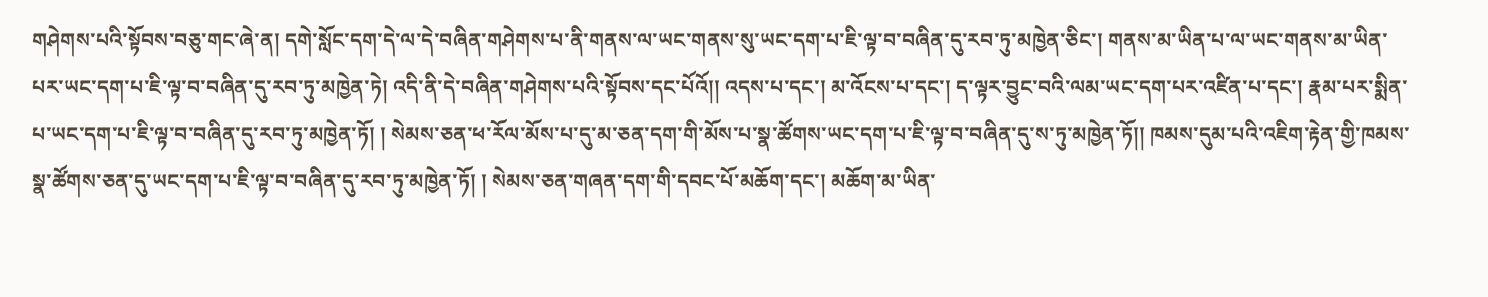གཤེགས་པའི་སྟོབས་བཅུ་གང་ཞེ་ན། དགེ་སློང་དག་དེ་ལ་དེ་བཞིན་གཤེགས་པ་ནི་གནས་ལ་ཡང་གནས་སུ་ཡང་དག་པ་ཇི་ལྟ་བ་བཞིན་དུ་རབ་ཏུ་མཁྱེན་ཅིང་། གནས་མ་ཡིན་པ་ལ་ཡང་གནས་མ་ཡིན་པར་ཡང་དག་པ་ཇི་ལྟ་བ་བཞིན་དུ་རབ་ཏུ་མཁྱེན་ཏེ། འདི་ནི་དེ་བཞིན་གཤེགས་པའི་སྟོབས་དང་པོའོ།། འདས་པ་དང་། མ་འོངས་པ་དང་། ད་ལྟར་བྱུང་བའི་ལམ་ཡང་དག་པར་འཛིན་པ་དང་། རྣམ་པར་སྨིན་པ་ཡང་དག་པ་ཇི་ལྟ་བ་བཞིན་དུ་རབ་ཏུ་མཁྱེན་ཏོ། ། སེམས་ཅན་ཕ་རོལ་མོས་པ་དུ་མ་ཅན་དག་གི་མོས་པ་སྣ་ཚོགས་ཡང་དག་པ་ཇི་ལྟ་བ་བཞིན་དུ་ས་ཏུ་མཁྱེན་ཏོ།། ཁམས་དུམ་པའི་འཇིག་རྟེན་གྱི་ཁམས་སྣ་ཚོགས་ཅན་དུ་ཡང་དག་པ་ཇི་ལྟ་བ་བཞིན་དུ་རབ་ཏུ་མཁྱེན་ཏོ། ། སེམས་ཅན་གཞན་དག་གི་དབང་པོ་མཆོག་དང་། མཆོག་མ་ཡིན་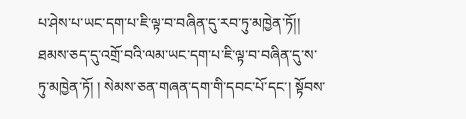པ་ཤེས་པ་ཡང་དག་པ་ཇི་ལྟ་བ་བཞིན་དུ་རབ་ཏུ་མཁྱེན་ཏོ།། ཐམས་ཅད་དུ་འགྲོ་བའི་ལམ་ཡང་དག་པ་ཇི་ལྟ་བ་བཞིན་དུ་ས་ཏུ་མཁྱེན་ཏོ། ། སེམས་ཅན་གཞན་དག་གི་དབང་པོ་དང་། སྟོབས་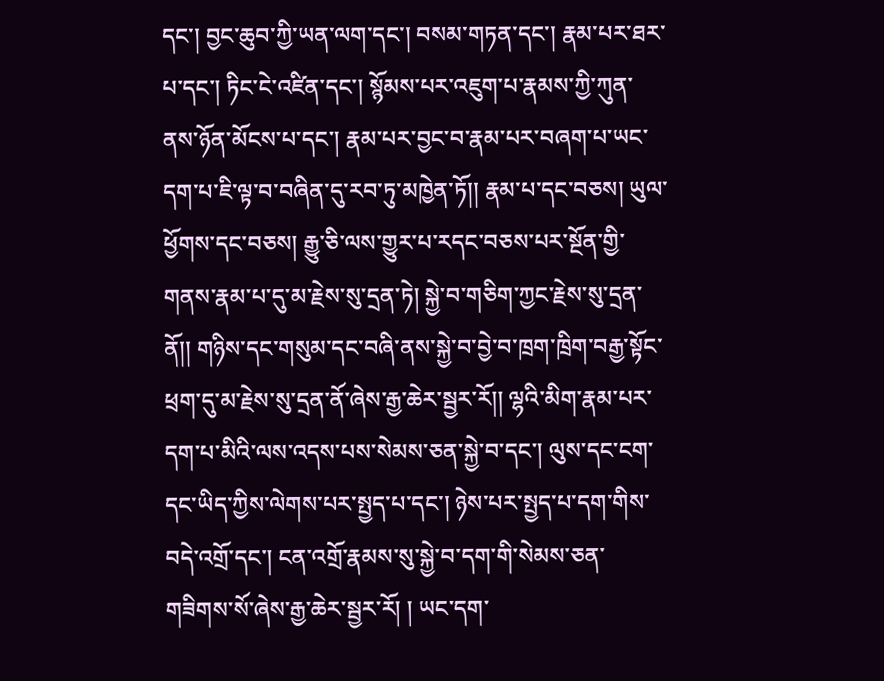དང་། བྱང་ཆུབ་ཀྱི་ཡན་ལག་དང་། བསམ་གཏན་དང་། རྣམ་པར་ཐར་པ་དང་། ཏིང་ངེ་འཛིན་དང་། སྙོམས་པར་འཇུག་པ་རྣམས་ཀྱི་ཀུན་ནས་ཉོན་མོངས་པ་དང་། རྣམ་པར་བྱང་བ་རྣམ་པར་བཞག་པ་ཡང་དག་པ་ཇི་ལྟ་བ་བཞིན་དུ་རབ་ཏུ་མཁྱེན་ཏོ།། རྣམ་པ་དང་བཅས། ཡུལ་ཕྱོགས་དང་བཅས། རྒྱུ་ཅི་ལས་གྱུར་པ་རདང་བཅས་པར་སྔོན་གྱི་གནས་རྣམ་པ་དུ་མ་རྗེས་སུ་དྲན་ཏེ། སྐྱེ་བ་གཅིག་ཀྱང་རྗེས་སུ་དྲན་ནོ།། གཉིས་དང་གསུམ་དང་བཞི་ནས་སྐྱེ་བ་བྱེ་བ་ཁྲག་ཁྲིག་བརྒྱ་སྟོང་ཕྲག་དུ་མ་རྗེས་སུ་དྲན་ནོ་ཞེས་རྒྱ་ཆེར་སྦྱར་རོ།། ལྷའི་མིག་རྣམ་པར་དག་པ་མིའི་ལས་འདས་པས་སེམས་ཅན་སྐྱེ་བ་དང་། ལུས་དང་ངག་དང་ཡིད་ཀྱིས་ལེགས་པར་སྤྱད་པ་དང་། ཉེས་པར་སྤྱད་པ་དག་གིས་བདེ་འགྲོ་དང་། ངན་འགྲོ་རྣམས་སུ་སྐྱེ་བ་དག་གི་སེམས་ཅན་གཟིགས་སོ་ཞེས་རྒྱ་ཆེར་སྦྱར་རོ། ། ཡང་དག་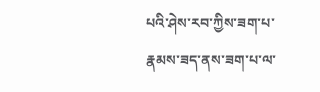པའི་ཤེས་རབ་ཀྱིས་ཟག་པ་རྣམས་ཟད་ནས་ཟག་པ་ལ་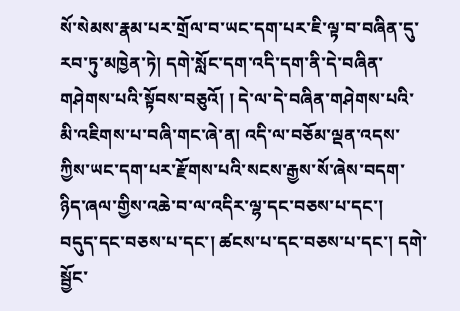སོ་སེམས་རྣམ་པར་གྲོལ་བ་ཡང་དག་པར་ཇི་ལྟ་བ་བཞིན་དུ་རབ་ཏུ་མཁྱེན་ཏེ། དགེ་སློང་དག་འདི་དག་ནི་དེ་བཞིན་གཤེགས་པའི་སྟོབས་བཅུའོ། ། དེ་ལ་དེ་བཞིན་གཤེགས་པའི་མི་འཇིགས་པ་བཞི་གང་ཞེ་ན། འདི་ལ་བཅོམ་ལྡན་འདས་ཀྱིས་ཡང་དག་པར་རྫོགས་པའི་སངས་རྒྱས་སོ་ཞེས་བདག་ཉིད་ཞལ་གྱིས་འཆེ་བ་ལ་འདིར་ལྷ་དང་བཅས་པ་དང་། བདུད་དང་བཅས་པ་དང་། ཚངས་པ་དང་བཅས་པ་དང་། དགེ་སྦྱོང་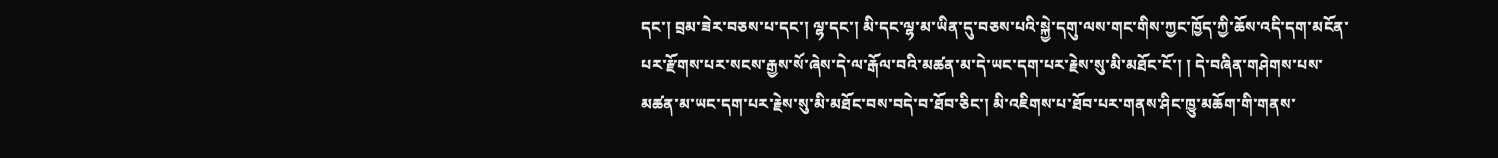དང་། བྲམ་ཟེར་བཅས་པ་དང་། ལྷ་དང་། མི་དང་ལྷ་མ་ཡིན་དུ་བཅས་པའི་སྐྱེ་དགུ་ལས་གང་གིས་ཀྱང་ཁྱོད་ཀྱི་ཆོས་འདི་དག་མངོན་པར་རྫོགས་པར་སངས་རྒྱས་སོ་ཞེས་དེ་ལ་རྒོལ་བའི་མཚན་མ་དེ་ཡང་དག་པར་རྗེས་སུ་མི་མཐོང་ངོ་། ། དེ་བཞིན་གཤེགས་པས་མཚན་མ་ཡང་དག་པར་རྗེས་སུ་མི་མཐོང་བས་བདེ་བ་ཐོབ་ཅིང་། མི་འཇིགས་པ་ཐོབ་པར་གནས་ཤིང་ཁྱུ་མཆོག་གི་གནས་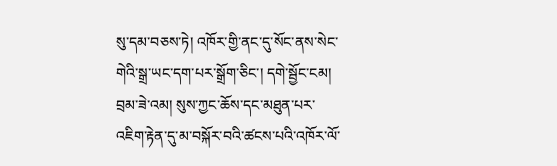སུ་དམ་བཅས་ཏེ། འཁོར་གྱི་ནང་དུ་སོང་ནས་སེང་གེའི་སྒྲ་ཡང་དག་པར་སྒྲོག་ཅིང་། དགེ་སྦྱོང་ངམ། བྲམ་ཟེ་འམ། སུས་ཀྱང་ཆོས་དང་མཐུན་པར་འཇིག་རྟེན་དུ་མ་བསྐོར་བའི་ཚངས་པའི་འཁོར་ལོ་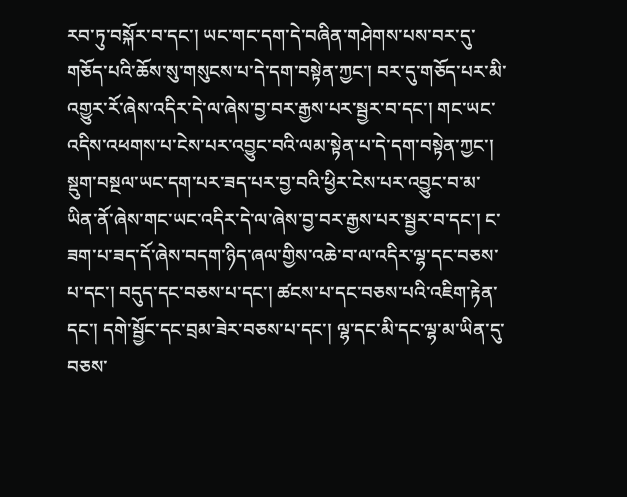རབ་ཏུ་བསྐོར་བ་དང་། ཡང་གང་དག་དེ་བཞིན་གཤེགས་པས་བར་དུ་གཅོད་པའི་ཆོས་སུ་གསུངས་པ་དེ་དག་བསྟེན་ཀྱང་། བར་དུ་གཅོད་པར་མི་འགྱུར་རོ་ཞེས་འདིར་དེ་ལ་ཞེས་བྱ་བར་རྒྱས་པར་སྦྱར་བ་དང་། གང་ཡང་འདིས་འཕགས་པ་ངེས་པར་འབྱུང་བའི་ལམ་སྟེན་པ་དེ་དག་བསྟེན་ཀྱང་། སྡུག་བསྔལ་ཡང་དག་པར་ཟད་པར་བྱ་བའི་ཕྱིར་ངེས་པར་འབྱུང་བ་མ་ཡིན་ནོ་ཞེས་གང་ཡང་འདིར་དེ་ལ་ཞེས་བྱ་བར་རྒྱས་པར་སྦྱར་བ་དང་། ང་ཟག་པ་ཟད་དོ་ཞེས་བདག་ཉིད་ཞལ་གྱིས་འཆེ་བ་ལ་འདིར་ལྷ་དང་བཅས་པ་དང་། བདུད་དང་བཅས་པ་དང་། ཚངས་པ་དང་བཅས་པའི་འཇིག་རྟེན་དང་། དགེ་སྦྱོང་དང་བྲམ་ཟེར་བཅས་པ་དང་། ལྷ་དང་མི་དང་ལྷ་མ་ཡིན་དུ་བཅས་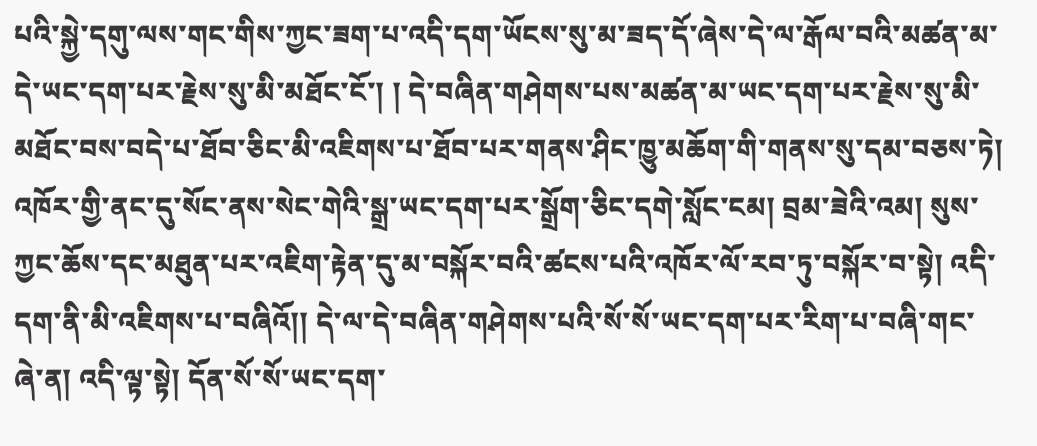པའི་སྐྱེ་དགུ་ལས་གང་གིས་ཀྱང་ཟག་པ་འདི་དག་ཡོངས་སུ་མ་ཟད་དོ་ཞེས་དེ་ལ་རྒོལ་བའི་མཚན་མ་དེ་ཡང་དག་པར་རྗེས་སུ་མི་མཐོང་ངོ་། ། དེ་བཞིན་གཤེགས་པས་མཚན་མ་ཡང་དག་པར་རྗེས་སུ་མི་མཐོང་བས་བདེ་པ་ཐོབ་ཅིང་མི་འཇིགས་པ་ཐོབ་པར་གནས་ཤིང་ཁྱུ་མཆོག་གི་གནས་སུ་དམ་བཅས་ཏེ། འཁོར་གྱི་ནང་དུ་སོང་ནས་སེང་གེའི་སྒྲ་ཡང་དག་པར་སྒྲོག་ཅིང་དགེ་སློང་ངམ། བྲམ་ཟེའི་འམ། སུས་ཀྱང་ཆོས་དང་མཐུན་པར་འཇིག་རྟེན་དུ་མ་བསྐོར་བའི་ཚངས་པའི་འཁོར་ལོ་རབ་ཏུ་བསྐོར་བ་སྟེ། འདི་དག་ནི་མི་འཇིགས་པ་བཞིའོ།། དེ་ལ་དེ་བཞིན་གཤེགས་པའི་སོ་སོ་ཡང་དག་པར་རིག་པ་བཞི་གང་ཞེ་ན། འདི་ལྟ་སྟེ། དོན་སོ་སོ་ཡང་དག་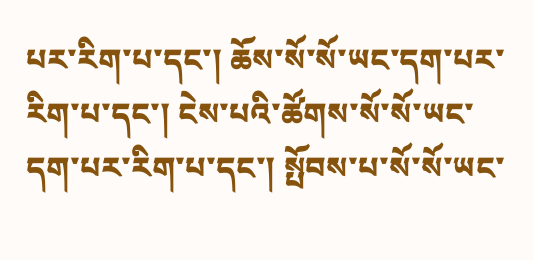པར་རིག་པ་དང་། ཆོས་སོ་སོ་ཡང་དག་པར་རིག་པ་དང་། ངེས་པའི་ཚོགས་སོ་སོ་ཡང་དག་པར་རིག་པ་དང་། སྤོབས་པ་སོ་སོ་ཡང་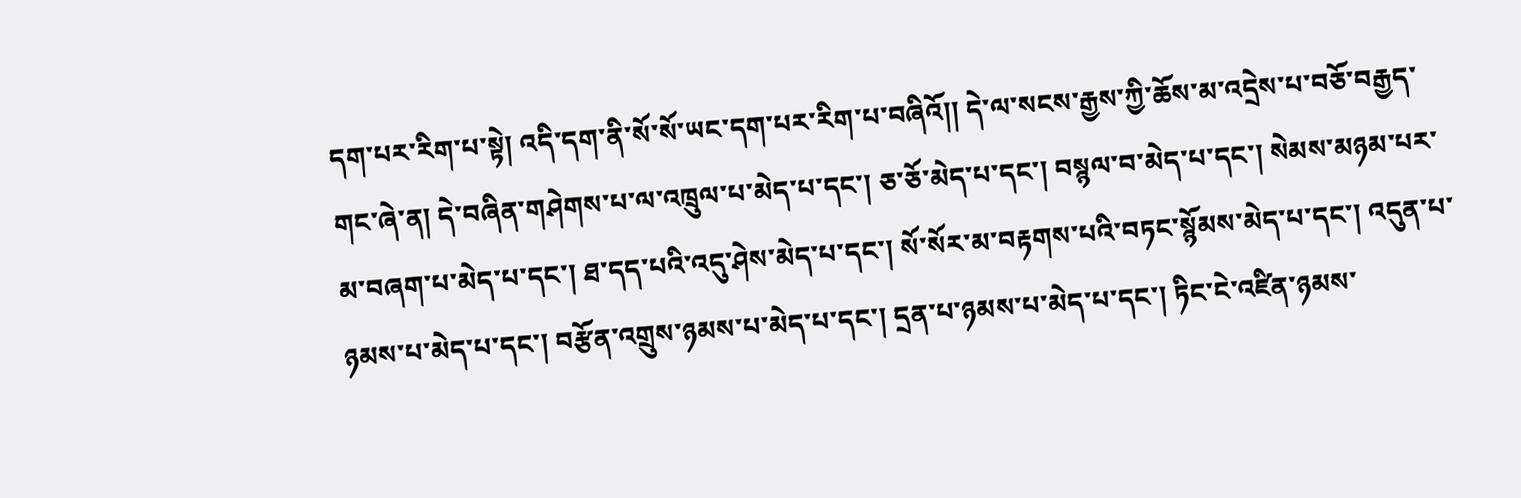དག་པར་རིག་པ་སྟེ། འདི་དག་ནི་སོ་སོ་ཡང་དག་པར་རིག་པ་བཞིའོ།། དེ་ལ་སངས་རྒྱས་ཀྱི་ཆོས་མ་འདྲེས་པ་བཅོ་བརྒྱད་གང་ཞེ་ན། དེ་བཞིན་གཤེགས་པ་ལ་འཁྲུལ་པ་མེད་པ་དང་། ཅ་ཅོ་མེད་པ་དང་། བསྙལ་བ་མེད་པ་དང་། སེམས་མཉམ་པར་མ་བཞག་པ་མེད་པ་དང་། ཐ་དད་པའི་འདུ་ཤེས་མེད་པ་དང་། སོ་སོར་མ་བརྟགས་པའི་བཏང་སྙོམས་མེད་པ་དང་། འདུན་པ་ཉམས་པ་མེད་པ་དང་། བརྩོན་འགྲུས་ཉམས་པ་མེད་པ་དང་། དྲན་པ་ཉམས་པ་མེད་པ་དང་། ཏིང་ངེ་འཛིན་ཉམས་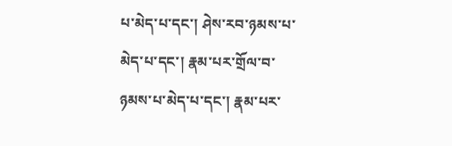པ་མེད་པ་དང་། ཤེས་རབ་ཉམས་པ་མེད་པ་དང་། རྣམ་པར་གྲོལ་བ་ཉམས་པ་མེད་པ་དང་། རྣམ་པར་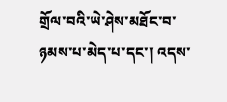གྲོལ་བའི་ཡེ་ཤེས་མཐོང་བ་ཉམས་པ་མེད་པ་དང་། འདས་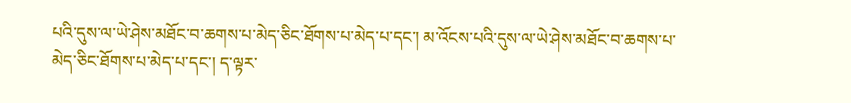པའི་དུས་ལ་ཡེ་ཤེས་མཐོང་བ་ཆགས་པ་མེད་ཅིང་ཐོགས་པ་མེད་པ་དང་། མ་འོངས་པའི་དུས་ལ་ཡེ་ཤེས་མཐོང་བ་ཆགས་པ་མེད་ཅིང་ཐོགས་པ་མེད་པ་དང་། ད་ལྟར་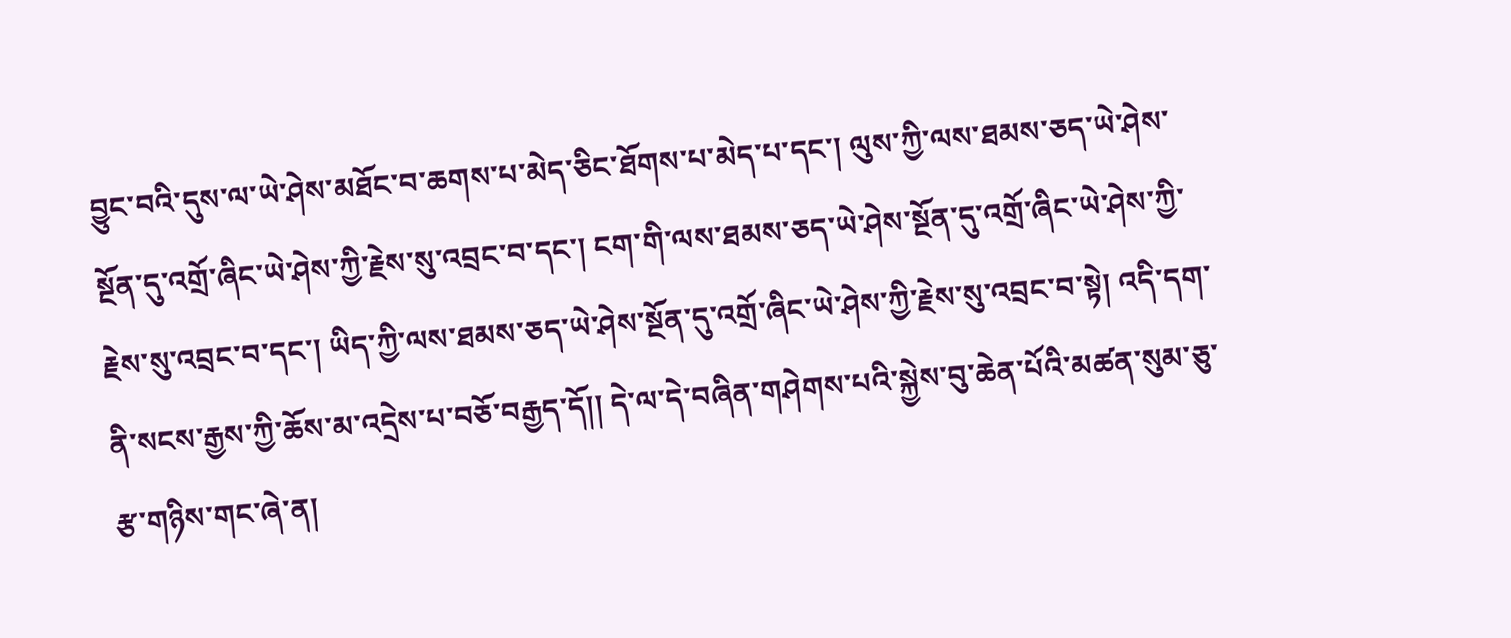བྱུང་བའི་དུས་ལ་ཡེ་ཤེས་མཐོང་བ་ཆགས་པ་མེད་ཅིང་ཐོགས་པ་མེད་པ་དང་། ལུས་ཀྱི་ལས་ཐམས་ཅད་ཡེ་ཤེས་སྔོན་དུ་འགྲོ་ཞིང་ཡེ་ཤེས་ཀྱི་རྗེས་སུ་འབྲང་བ་དང་། ངག་གི་ལས་ཐམས་ཅད་ཡེ་ཤེས་སྔོན་དུ་འགྲོ་ཞིང་ཡེ་ཤེས་ཀྱི་རྗེས་སུ་འབྲང་བ་དང་། ཡིད་ཀྱི་ལས་ཐམས་ཅད་ཡེ་ཤེས་སྔོན་དུ་འགྲོ་ཞིང་ཡེ་ཤེས་ཀྱི་རྗེས་སུ་འབྲང་བ་སྟེ། འདི་དག་ནི་སངས་རྒྱས་ཀྱི་ཆོས་མ་འདྲེས་པ་བཅོ་བརྒྱད་དོ།། དེ་ལ་དེ་བཞིན་གཤེགས་པའི་སྐྱེས་བུ་ཆེན་པོའི་མཚན་སུམ་ཅུ་རྩ་གཉིས་གང་ཞེ་ན།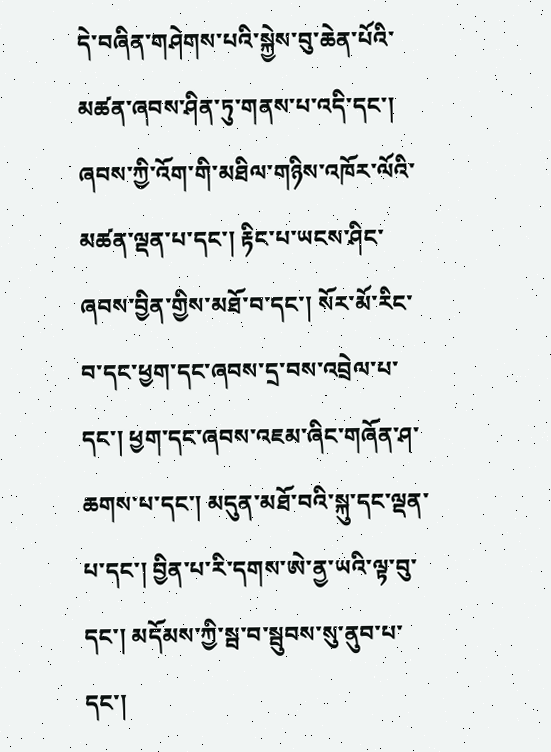དེ་བཞིན་གཤེགས་པའི་སྐྱེས་བུ་ཆེན་པོའི་མཚན་ཞབས་ཤིན་ཏུ་གནས་པ་འདི་དང་། ཞབས་ཀྱི་འོག་གི་མཐིལ་གཉིས་འཁོར་ལོའི་མཚན་ལྡན་པ་དང་། རྟིང་པ་ཡངས་ཤིང་ཞབས་བྱིན་གྱིས་མཐོ་བ་དང་། སོར་མོ་རིང་བ་དང་ཕྱག་དང་ཞབས་དྲ་བས་འབྲེལ་པ་དང་། ཕྱག་དང་ཞབས་འཇམ་ཞིང་གཞོན་ཤ་ཆགས་པ་དང་། མདུན་མཐོ་བའི་སྐུ་དང་ལྡན་པ་དང་། བྱིན་པ་རི་དགས་ཨེ་ནྱ་ཡའི་ལྟ་བུ་དང་། མདོམས་ཀྱི་སྦ་བ་སྦུབས་སུ་ནུབ་པ་དང་།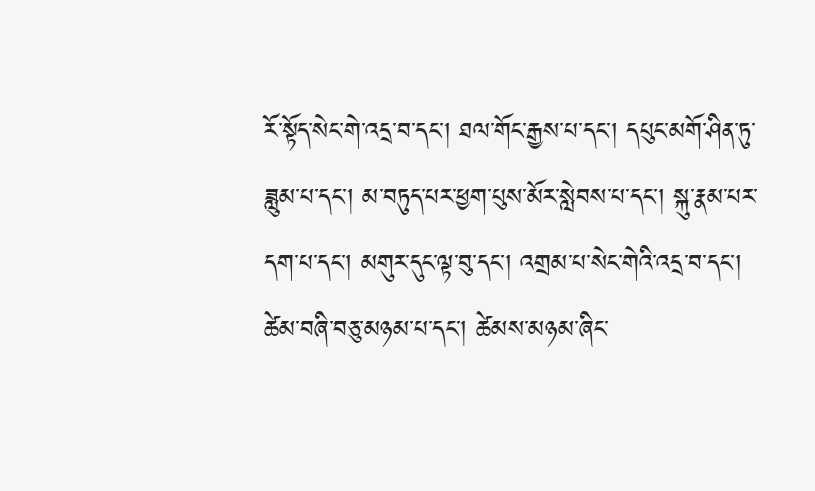རོ་སྟོད་སེང་གེ་འདྲ་བ་དང་། ཐལ་གོང་རྒྱས་པ་དང་། དཔུང་མགོ་ཤིན་ཏུ་ཟླུམ་པ་དང་། མ་བཏུད་པར་ཕྱག་པུས་མོར་སླེབས་པ་དང་། སྐུ་རྣམ་པར་དག་པ་དང་། མགུར་དུང་ལྟ་བུ་དང་། འགྲམ་པ་སེང་གེའི་འདྲ་བ་དང་། ཚེམ་བཞི་བཅུ་མཉམ་པ་དང་། ཚེམས་མཉམ་ཞིང་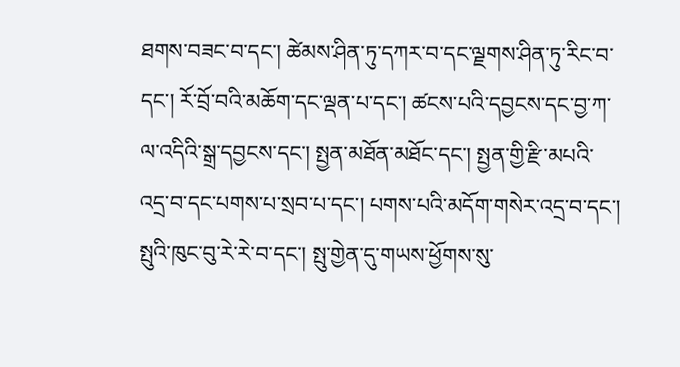ཐགས་བཟང་བ་དང་། ཚེམས་ཤིན་ཏུ་དཀར་བ་དང་ལྗགས་ཤིན་ཏུ་རིང་བ་དང་། རོ་བྲོ་བའི་མཆོག་དང་ལྡན་པ་དང་། ཚངས་པའི་དབྱངས་དང་བྱ་ཀ་ལ་འདིའི་སྒྲ་དབྱངས་དང་། སྤྱན་མཐོན་མཐོང་དང་། སྤྱན་གྱི་རྫི་མཔའི་འདྲ་བ་དང་པགས་པ་སྲབ་པ་དང་། པགས་པའི་མདོག་གསེར་འདྲ་བ་དང་། སྤུའི་ཁུང་བུ་རེ་རེ་བ་དང་། སྤུ་གྱེན་དུ་གཡས་ཕྱོགས་སུ་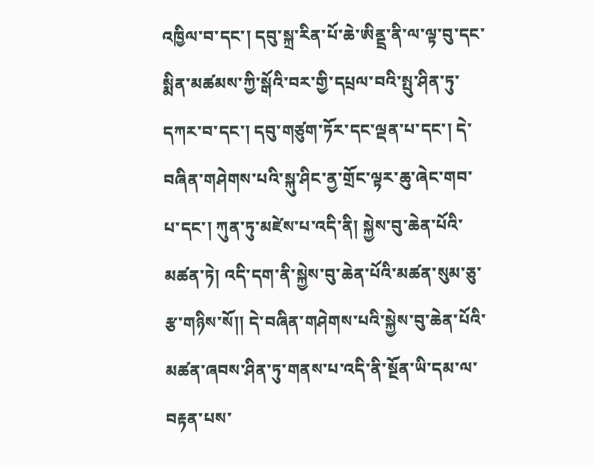འཁྱིལ་བ་དང་། དབུ་སྐྲ་རིན་པོ་ཆེ་ཨིནྡྲ་ནི་ལ་ལྟ་བུ་དང་སྨིན་མཚམས་ཀྱི་སྒོའི་བར་གྱི་དཔྲལ་བའི་སྤུ་ཤིན་ཏུ་དཀར་བ་དང་། དབུ་གཙུག་ཏོར་དང་ལྡན་པ་དང་། དེ་བཞིན་གཤེགས་པའི་སྐུ་ཤིང་ནྱ་གྲོང་ལྟར་ཆུ་ཞེང་གབ་པ་དང་། ཀུན་ཏུ་མཛེས་པ་འདི་ནི། སྐྱེས་བུ་ཆེན་པོའི་མཚན་ཏེ། འདི་དག་ནི་སྐྱེས་བུ་ཆེན་པོའི་མཚན་སུམ་ཅུ་རྩ་གཉིས་སོ།། དེ་བཞིན་གཤེགས་པའི་སྐྱེས་བུ་ཆེན་པོའི་མཚན་ཞབས་ཤིན་ཏུ་གནས་པ་འདི་ནི་སྔོན་ཡི་དམ་ལ་བརྟན་པས་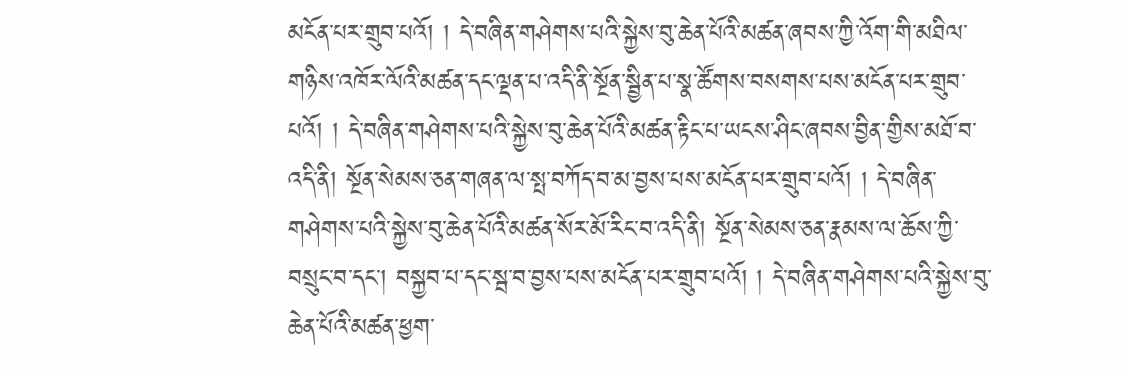མངོན་པར་གྲུབ་པའོ། ། དེ་བཞིན་གཤེགས་པའི་སྐྱེས་བུ་ཆེན་པོའི་མཚན་ཞབས་ཀྱི་འོག་གི་མཐིལ་གཉིས་འཁོར་ལོའི་མཚན་དང་ལྡན་པ་འདི་ནི་སྔོན་སྦྱིན་པ་སྣ་ཚོགས་བསགས་པས་མངོན་པར་གྲུབ་པའོ། ། དེ་བཞིན་གཤེགས་པའི་སྐྱེས་བུ་ཆེན་པོའི་མཚན་རྟིང་པ་ཡངས་ཤིང་ཞབས་བྱིན་གྱིས་མཐོ་བ་འདི་ནི། སྔོན་སེམས་ཅན་གཞན་ལ་སྤ་བཀོད་བ་མ་བྱས་པས་མངོན་པར་གྲུབ་པའོ། ། དེ་བཞིན་གཤེགས་པའི་སྐྱེས་བུ་ཆེན་པོའི་མཚན་སོར་མོ་རིང་བ་འདི་ནི། སྔོན་སེམས་ཅན་རྣམས་ལ་ཆོས་ཀྱི་བསྲུང་བ་དང་། བསྐྱབ་པ་དང་སྦ་བ་བྱས་པས་མངོན་པར་གྲུབ་པའོ། ། དེ་བཞིན་གཤེགས་པའི་སྐྱེས་བུ་ཆེན་པོའི་མཚན་ཕྱག་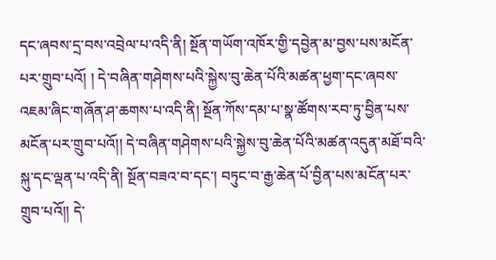དང་ཞབས་དྲ་བས་འབྲེལ་པ་འདི་ནི། སྔོན་གཡོག་འཁོར་གྱི་དབྱེན་མ་བྱས་པས་མངོན་པར་གྲུབ་པའོ། ། དེ་བཞིན་གཤེགས་པའི་སྐྱེས་བུ་ཆེན་པོའི་མཚན་ཕྱག་དང་ཞབས་འཇམ་ཞིང་གཞོན་ཤ་ཆགས་པ་འདི་ནི། སྔོན་ཀོས་དམ་པ་སྣ་ཚོགས་རབ་ཏུ་བྱིན་པས་མངོན་པར་གྲུབ་པའོ།། དེ་བཞིན་གཤེགས་པའི་སྐྱེས་བུ་ཆེན་པོའི་མཚན་འདུན་མཐོ་བའི་སྐུ་དང་ལྡན་པ་འདི་ནི། སྔོན་བཟའ་བ་དང་། བཏུང་བ་རྒྱ་ཆེན་པོ་བྱིན་པས་མངོན་པར་གྲུབ་པའོ།། དེ་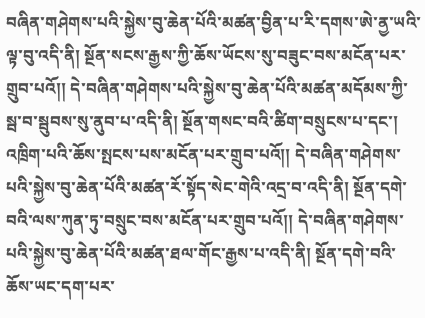བཞིན་གཤེགས་པའི་སྐྱེས་བུ་ཆེན་པོའི་མཚན་བྱིན་པ་རི་དགས་ཨེ་ནྱ་ཡའི་ལྟ་བུ་འདི་ནི། སྔོན་སངས་རྒྱས་ཀྱི་ཆོས་ཡོངས་སུ་བཟུང་བས་མངོན་པར་གྲུབ་པའོ།། དེ་བཞིན་གཤེགས་པའི་སྐྱེས་བུ་ཆེན་པོའི་མཚན་མདོམས་ཀྱི་སྦ་བ་སྦུབས་སུ་ནུབ་པ་འདི་ནི། སྔོན་གསང་བའི་ཚིག་བསྲུངས་པ་དང་། འཁྲིག་པའི་ཆོས་སྤངས་པས་མངོན་པར་གྲུབ་པའོ།། དེ་བཞིན་གཤེགས་པའི་སྐྱེས་བུ་ཆེན་པོའི་མཚན་རོ་སྟོད་སེང་གེའི་འདྲ་བ་འདི་ནི། སྔོན་དགེ་བའི་ལས་ཀུན་ཏུ་བསྲུང་བས་མངོན་པར་གྲུབ་པའོ།། དེ་བཞིན་གཤེགས་པའི་སྐྱེས་བུ་ཆེན་པོའི་མཚན་ཐལ་གོང་རྒྱས་པ་འདི་ནི། སྔོན་དགེ་བའི་ཆོས་ཡང་དག་པར་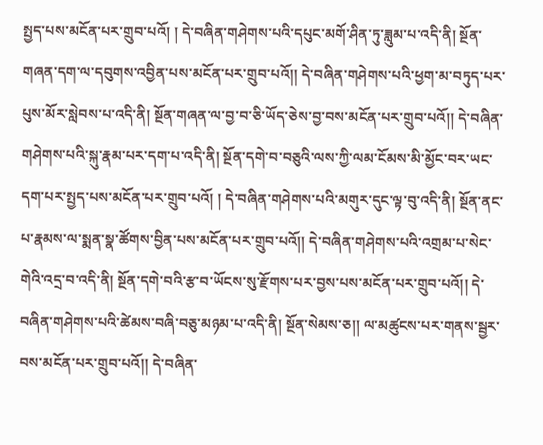སྤྱད་པས་མངོན་པར་གྲུབ་པའོ། ། དེ་བཞིན་གཤེགས་པའི་དཔུང་མགོ་ཤིན་ཏུ་ཟླུམ་པ་འདི་ནི། སྔོན་གཞན་དག་ལ་དབུགས་འབྱིན་པས་མངོན་པར་གྲུབ་པའོ།། དེ་བཞིན་གཤེགས་པའི་ཕྱག་མ་བཏུད་པར་པུས་མོར་སླེབས་པ་འདི་ནི། སྔོན་གཞན་ལ་བྱ་བ་ཅི་ཡོད་ཅེས་བྱ་བས་མངོན་པར་གྲུབ་པའོ།། དེ་བཞིན་གཤེགས་པའི་སྐུ་རྣམ་པར་དག་པ་འདི་ནི། སྔོན་དགེ་བ་བཅུའི་ལས་ཀྱི་ལམ་ངོམས་མི་མྱོང་བར་ཡང་དག་པར་སྤྱད་པས་མངོན་པར་གྲུབ་པའོ། ། དེ་བཞིན་གཤེགས་པའི་མགུར་དུང་ལྟ་བུ་འདི་ནི། སྔོན་ནང་པ་རྣམས་ལ་སྨན་སྣ་ཚོགས་བྱིན་པས་མངོན་པར་གྲུབ་པའོ།། དེ་བཞིན་གཤེགས་པའི་འགྲམ་པ་སེང་གེའི་འདྲ་བ་འདི་ནི། སྔོན་དགེ་བའི་རྩ་བ་ཡོངས་སུ་རྫོགས་པར་བྱས་པས་མངོན་པར་གྲུབ་པའོ།། དེ་བཞིན་གཤེགས་པའི་ཚེམས་བཞི་བཅུ་མཉམ་པ་འདི་ནི། སྔོན་སེམས་ཅ།། ལ་མཚུངས་པར་གནས་སྦྱར་བས་མངོན་པར་གྲུབ་པའོ།། དེ་བཞིན་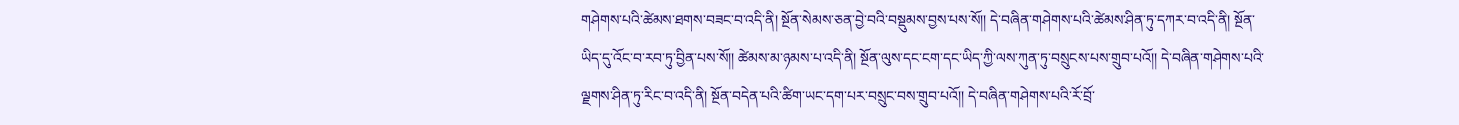གཤེགས་པའི་ཚེམས་ཐགས་བཟང་བ་འདི་ནི། སྔོན་སེམས་ཅན་བྱེ་བའི་བསྡུམས་བྱས་པས་སོ།། དེ་བཞིན་གཤེགས་པའི་ཚེམས་ཤིན་ཏུ་དཀར་བ་འདི་ནི། སྔོན་ཡིད་དུ་འོང་བ་རབ་ཏུ་བྱིན་པས་སོ།། ཚེམས་མ་ཉམས་པ་འདི་ནི། སྔོན་ལུས་དང་ངག་དང་ཡིད་ཀྱི་ལས་ཀུན་ཏུ་བསྲུངས་པས་གྲུབ་པའོ།། དེ་བཞིན་གཤེགས་པའི་ལྗགས་ཤིན་ཏུ་རིང་བ་འདི་ནི། སྔོན་བདེན་པའི་ཚིག་ཡང་དག་པར་བསྲུང་བས་གྲུབ་པའོ།། དེ་བཞིན་གཤེགས་པའི་རོ་བྲོ་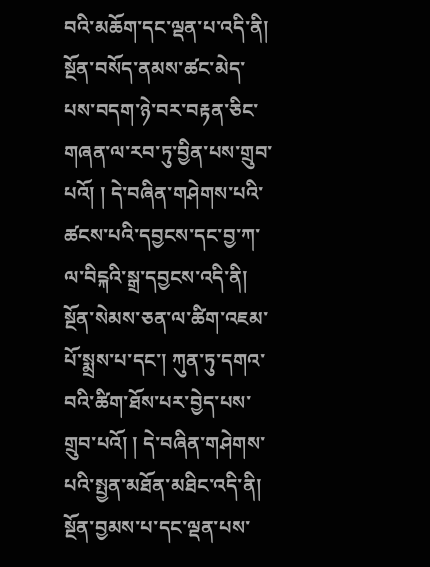བའི་མཆོག་དང་ལྡན་པ་འདི་ནི། སྔོན་བསོད་ནམས་ཚང་མེད་པས་བདག་ཉེ་བར་བརྟན་ཅིང་གཞན་ལ་རབ་ཏུ་བྱིན་པས་གྲུབ་པའོ། ། དེ་བཞིན་གཤེགས་པའི་ཚངས་པའི་དབྱངས་དང་བྱ་ཀ་ལ་བིངྐའི་སྒྲ་དབྱངས་འདི་ནི། སྔོན་སེམས་ཅན་ལ་ཚིག་འཇམ་པོ་སྨྲས་པ་དང་། ཀུན་ཏུ་དགའ་བའི་ཚིག་ཐོས་པར་བྱེད་པས་གྲུབ་པའོ། ། དེ་བཞིན་གཤེགས་པའི་སྤྱན་མཐོན་མཐིང་འདི་ནི། སྔོན་བྱམས་པ་དང་ལྡན་པས་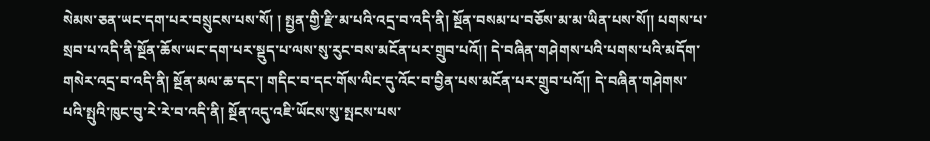སེམས་ཅན་ཡང་དག་པར་བསྲུངས་པས་སོ། ། སྤྱན་གྱི་རྫི་མ་པའི་འདྲ་བ་འདི་ནི། སྔོན་བསམ་པ་བཅོས་མ་མ་ཡིན་པས་སོ།། པགས་པ་སྲབ་པ་འདི་ནི་སྔོན་ཆོས་ཡང་དག་པར་སྡུད་པ་ལས་སུ་རུང་བས་མངོན་པར་གྲུབ་པའོ།། དེ་བཞིན་གཤེགས་པའི་པགས་པའི་མདོག་གསེར་འདྲ་བ་འདི་ནི། སྔོན་མལ་ཆ་དང་། གདིང་བ་དང་གོས་ལིང་དུ་འོང་བ་བྱིན་པས་མངོན་པར་གྲུབ་པའོ།། དེ་བཞིན་གཤེགས་པའི་སྤུའི་ཁུང་བུ་རེ་རེ་བ་འདི་ནི། སྔོན་འདུ་འཇི་ཡོངས་སུ་སྤངས་པས་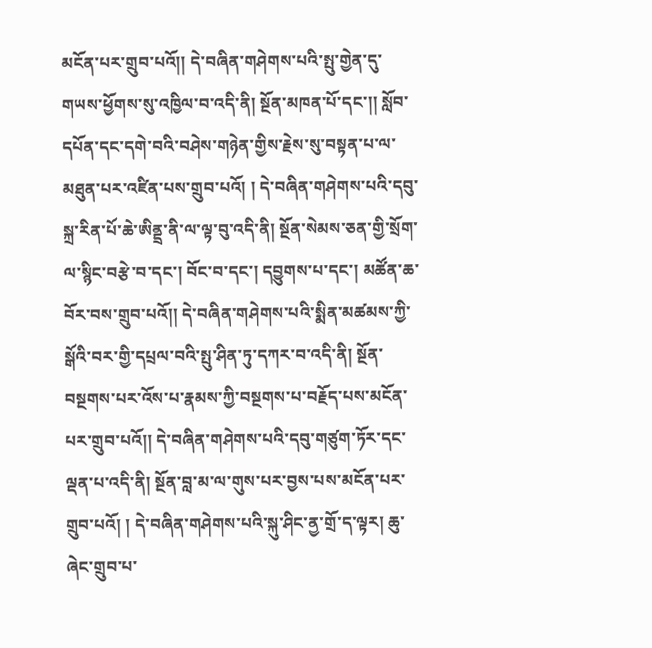མངོན་པར་གྲུབ་པའོ།། དེ་བཞིན་གཤེགས་པའི་སྤུ་གྱེན་དུ་གཡས་ཕྱོགས་སུ་འཁྱིལ་བ་འདི་ནི། སྔོན་མཁན་པོ་དང་།། སློབ་དཔོན་དང་དགེ་བའི་བཤེས་གཉེན་གྱིས་རྗེས་སུ་བསྟན་པ་ལ་མཐུན་པར་འཛིན་པས་གྲུབ་པའོ། ། དེ་བཞིན་གཤེགས་པའི་དབུ་སྐྲ་རིན་པོ་ཆེ་ཨིནྡྲ་ནི་ལ་ལྟ་བུ་འདི་ནི། སྔོན་སེམས་ཅན་གྱི་སྲོག་ལ་སྙིང་བརྩེ་བ་དང་། བོང་བ་དང་། དབྱུགས་པ་དང་། མཚོན་ཆ་བོར་བས་གྲུབ་པའོ།། དེ་བཞིན་གཤེགས་པའི་སྨིན་མཚམས་ཀྱི་སྒོའི་བར་གྱི་དཔྲལ་བའི་སྤུ་ཤིན་ཏུ་དཀར་བ་འདི་ནི། སྔོན་བསྔགས་པར་འོས་པ་རྣམས་ཀྱི་བསྔགས་པ་བརྗོད་པས་མངོན་པར་གྲུབ་པའོ།། དེ་བཞིན་གཤེགས་པའི་དབུ་གཙུག་ཏོར་དང་ལྡན་པ་འདི་ནི། སྔོན་བླ་མ་ལ་གུས་པར་བྱས་པས་མངོན་པར་གྲུབ་པའོ། ། དེ་བཞིན་གཤེགས་པའི་སྐུ་ཤིང་ནྱ་གྲོ་ད་ལྟར། ཆུ་ཞེང་གྲུབ་པ་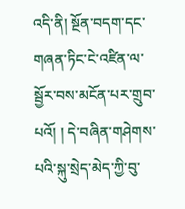འདི་ནི། སྔོན་བདག་དང་གཞན་ཏིང་ངེ་འཛིན་ལ་སྦྱོར་བས་མངོན་པར་གྲུབ་པའོ། ། དེ་བཞིན་གཤེགས་པའི་སྐུ་སྲེད་མེད་ཀྱི་བུ་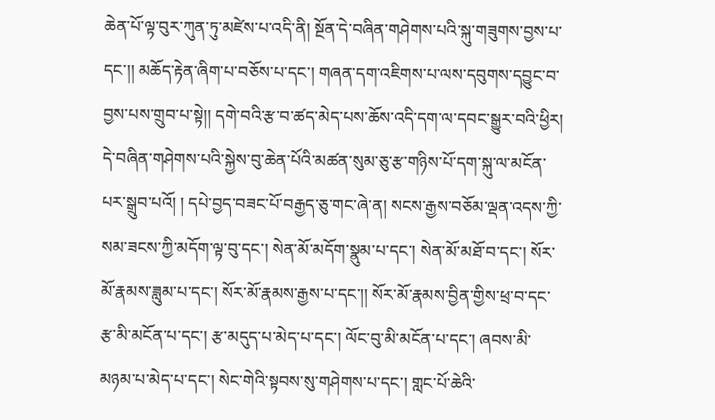ཆེན་པོ་ལྟ་བུར་ཀུན་ཏུ་མཛེས་པ་འདི་ནི། སྔོན་དེ་བཞིན་གཤེགས་པའི་སྐུ་གཟུགས་བྱས་པ་དང་།། མཆོད་རྟེན་ཞིག་པ་བཅོས་པ་དང་། གཞན་དག་འཇིགས་པ་ལས་དབུགས་དབྱུང་བ་བྱས་པས་གྲུབ་པ་སྟེ།། དགེ་བའི་རྩ་བ་ཚད་མེད་པས་ཆོས་འདི་དག་ལ་དབང་སྒྱུར་བའི་ཕྱིར། དེ་བཞིན་གཤེགས་པའི་སྐྱེས་བུ་ཆེན་པོའི་མཚན་སུམ་ཅུ་རྩ་གཉིས་པོ་དག་སྐུ་ལ་མངོན་པར་སྒྲུབ་པའོ། ། དཔེ་བྱད་བཟང་པོ་བརྒྱད་ཅུ་གང་ཞེ་ན། སངས་རྒྱས་བཅོམ་ལྡན་འདས་ཀྱི་སམ་ཟངས་ཀྱི་མདོག་ལྟ་བུ་དང་། སེན་མོ་མདོག་སྣུམ་པ་དང་། སེན་མོ་མཐོ་བ་དང་། སོར་མོ་རྣམས་ཟླུམ་པ་དང་། སོར་མོ་རྣམས་རྒྱས་པ་དང་།། སོར་མོ་རྣམས་བྱིན་གྱིས་ཕྲ་བ་དང་རྩ་མི་མངོན་པ་དང་། རྩ་མདུད་པ་མེད་པ་དང་། ལོང་བུ་མི་མངོན་པ་དང་། ཞབས་མི་མཉམ་པ་མེད་པ་དང་། སེང་གེའི་སྟབས་སུ་གཤེགས་པ་དང་། གླང་པོ་ཆེའི་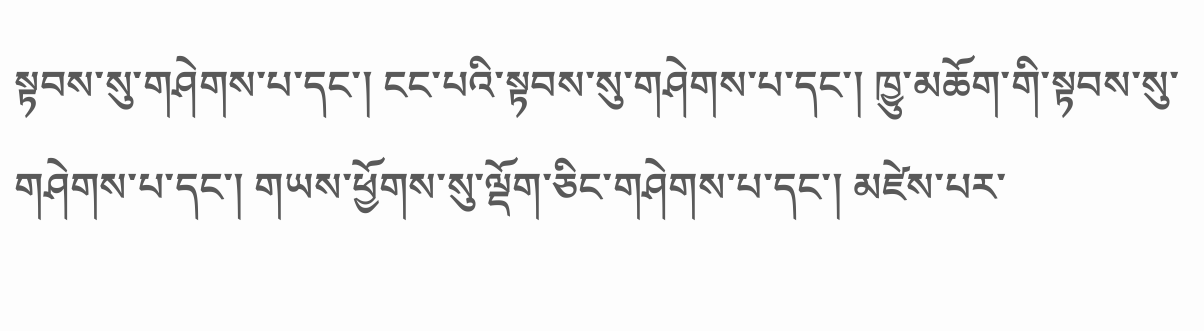སྟབས་སུ་གཤེགས་པ་དང་། ངང་པའི་སྟབས་སུ་གཤེགས་པ་དང་། ཁྱུ་མཆོག་གི་སྟབས་སུ་གཤེགས་པ་དང་། གཡས་ཕྱོགས་སུ་ལྡོག་ཅིང་གཤེགས་པ་དང་། མཛེས་པར་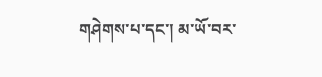གཤེགས་པ་དང་། མ་ཡོ་བར་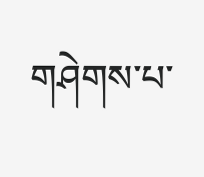གཤེགས་པ་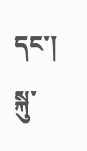དང་། སྐུ་